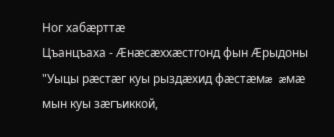Ног хабæрттæ
Цъанцъаха - Ӕнӕсӕххӕстгонд фын Ӕрыдоны
"Уыцы рæстæг куы рыздæхид фæстæмæ æмæ мын куы зæгъиккой,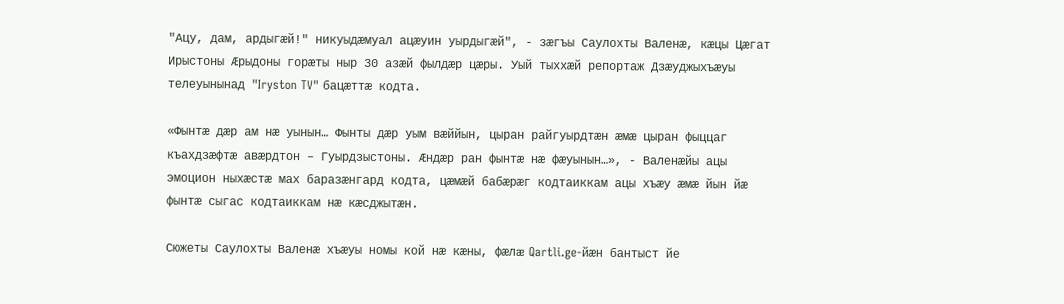"Ацу, дам, ардыгæй!" никуыдæмуал ацæуин уырдыгæй", - зæгъы Саулохты Валенæ, кæцы Цæгат Ирыстоны Æрыдоны горæты ныр 30 азæй фылдæр цæры. Уый тыххæй репортаж Дзæуджыхъæуы телеуынынад "Iryston TV" бацæттæ кодта.

«Фынтæ дæр ам нæ уынын… Фынты дæр уым вæййын, цыран райгуырдтæн æмæ цыран фыццаг къахдзæфтæ авæрдтон – Гуырдзыстоны. Æндæр ран фынтæ нæ фæуынын…», - Валенæйы ацы эмоцион ныхæстæ мах баразæнгард кодта, цæмæй бабæрæг кодтаиккам ацы хъæу æмæ йын йæ фынтæ сыгас кодтаиккам нæ кæсджытæн.

Сюжеты Саулохты Валенæ хъæуы номы кой нæ кæны, фæлæ Qartli.ge-йæн бантыст йе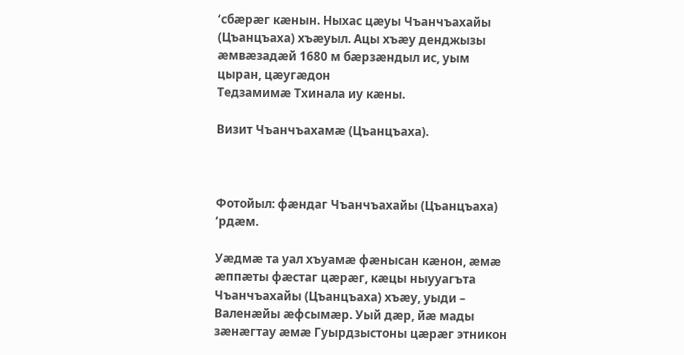‘сбæрæг кæнын. Ныхас цæуы Чъанчъахайы (Цъанцъаха) хъæуыл. Ацы хъæу денджызы æмвæзадæй 1680 м бæрзæндыл ис, уым цыран, цæугæдон
Тедзамимæ Тхинала иу кæны.

Визит Чъанчъахамæ (Цъанцъаха).



Фотойыл: фæндаг Чъанчъахайы (Цъанцъаха) ‘рдæм.

Уæдмæ та уал хъуамæ фæнысан кæнон, æмæ æппæты фæстаг цæрæг, кæцы ныууагъта Чъанчъахайы (Цъанцъаха) хъæу, уыди – Валенæйы æфсымæр. Уый дæр, йæ мады зæнæгтау æмæ Гуырдзыстоны цæрæг этникон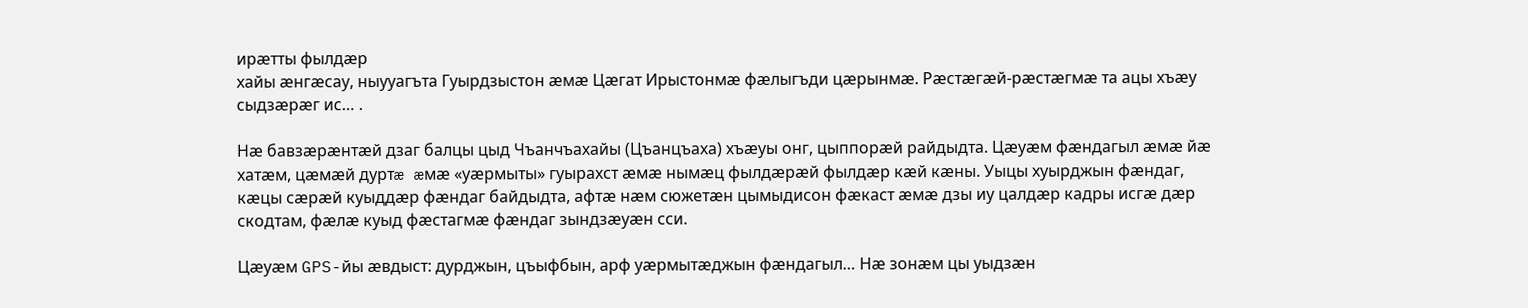ирæтты фылдæр
хайы æнгæсау, ныууагъта Гуырдзыстон æмæ Цæгат Ирыстонмæ фæлыгъди цæрынмæ. Рæстæгæй-рæстæгмæ та ацы хъæу сыдзæрæг ис… .

Нæ бавзæрæнтæй дзаг балцы цыд Чъанчъахайы (Цъанцъаха) хъæуы онг, цыппорæй райдыдта. Цæуæм фæндагыл æмæ йæ хатæм, цæмæй дуртæ æмæ «уæрмыты» гуырахст æмæ нымæц фылдæрæй фылдæр кæй кæны. Уыцы хуырджын фæндаг, кæцы сæрæй куыддæр фæндаг байдыдта, афтæ нæм сюжетæн цымыдисон фæкаст æмæ дзы иу цалдæр кадры исгæ дæр скодтам, фæлæ куыд фæстагмæ фæндаг зындзæуæн сси.

Цæуæм GPS-йы æвдыст: дурджын, цъыфбын, арф уæрмытæджын фæндагыл… Нæ зонæм цы уыдзæн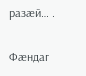разæй… .

Фæндаг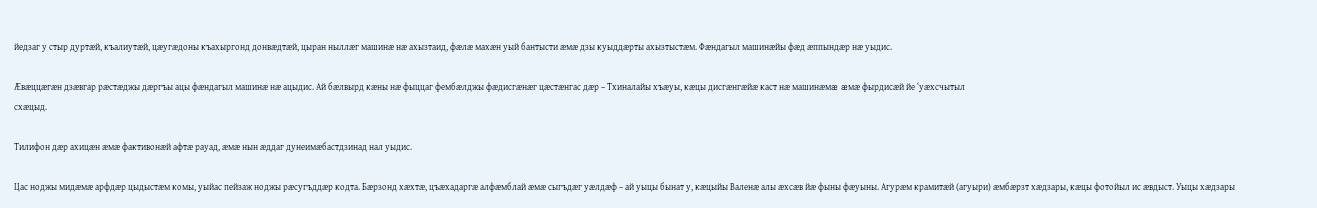йедзаг у стыр дуртæй, къалиутæй, цæугæдоны къахыргонд донвæдтæй, цыран ныллæг машинæ нæ ахызтаид, фæлæ махæн уый бантысти æмæ дзы куыддæрты ахызтыстæм. Фæндагыл машинæйы фæд æппындæр нæ уыдис.

Æвæццæгæн дзæвгар рæстæджы дæргъы ацы фæндагыл машинæ нæ ацыдис. Ай бæлвырд кæны нæ фыццаг фембæлджы фæдисгæнæг цæстæнгас дæр – Тхиналайы хъæуы, кæцы дисгæнгæйæ каст нæ машинæмæ æмæ фырдисæй йе ‘уæхсчытыл
схæцыд.

Тилифон дæр ахицæн æмæ фактивонæй афтæ рауад, æмæ нын æддаг дунеимæбастдзинад нал уыдис.

Цас ноджы мидæмæ арфдæр цыдыстæм комы, уыйас пейзаж ноджы рæсугъддæр кодта. Бæрзонд хæхтæ, цъæхадаргæ алфæмблай æмæ сыгъдæг уæлдæф – ай уыцы бынат у, кæцыйы Валенæ алы æхсæв йæ фыны фæуыны. Агурæм крамитæй (агуыри) æмбæрзт хæдзары, кæцы фотойыл ис æвдыст. Уыцы хæдзары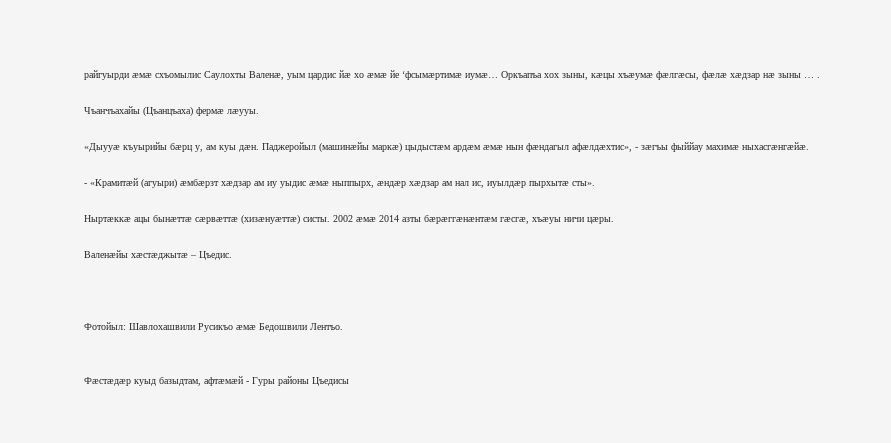райгуырди æмæ схъомылис Саулохты Валенæ, уым цардис йæ хо æмæ йе ‘фсымæртимæ иумæ… Оркъапъа хох зыны, кæцы хъæумæ фæлгæсы, фæлæ хæдзар нæ зыны … .

Чъанчъахайы (Цъанцъаха) фермæ лæууы.

«Дыууæ къуырийы бæрц у, ам куы дæн. Паджеройыл (машинæйы маркæ) цыдыстæм ардæм æмæ нын фæндагыл афæлдæхтис», - зæгъы фыййау махимæ ныхасгæнгæйæ.

- «Крамитæй (агуыри) æмбæрзт хæдзар ам иу уыдис æмæ ныппырх, æндæр хæдзар ам нал ис, иуылдæр пырхытæ сты».

Ныртæккæ ацы бынæттæ сæрвæттæ (хизæнуæттæ) систы. 2002 æмæ 2014 азты бæрæггæнæнтæм гæсгæ, хъæуы ничи цæры.

Валенæйы хæстæджытæ – Цъедис.



Фотойыл: Шавлохашвили Русикъо æмæ Бедошвили Лентъо.


Фæстæдæр куыд базыдтам, афтæмæй - Гуры районы Цъедисы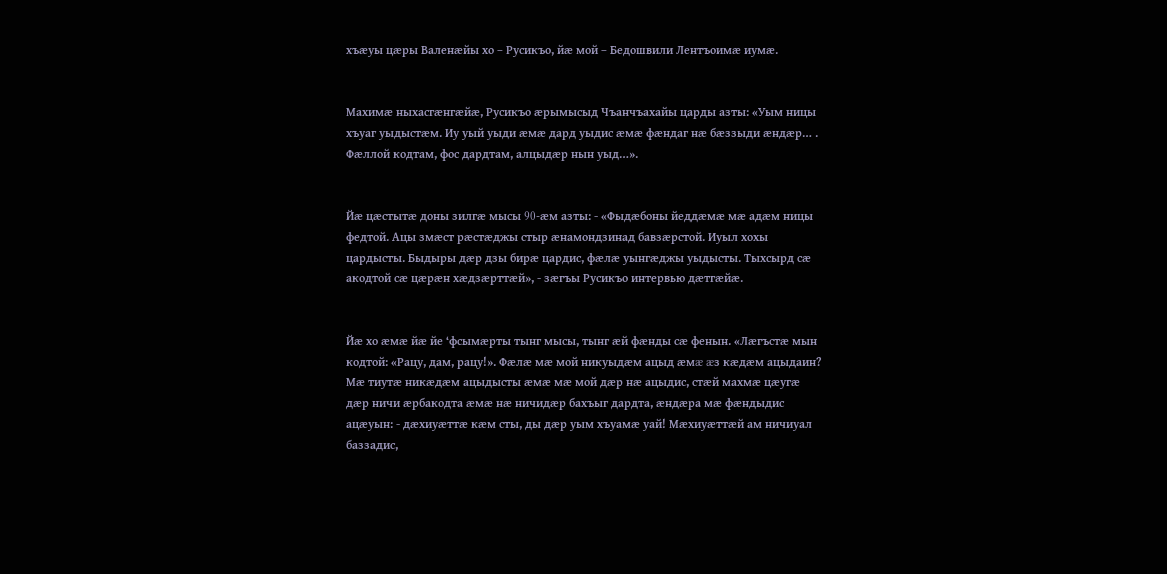хъæуы цæры Валенæйы хо – Русикъо, йæ мой – Бедошвили Лентъоимæ иумæ.


Махимæ ныхасгæнгæйæ, Русикъо æрымысыд Чъанчъахайы царды азты: «Уым ницы хъуаг уыдыстæм. Иу уый уыди æмæ дард уыдис æмæ фæндаг нæ бæззыди æндæр… . Фæллой кодтам, фос дардтам, алцыдæр нын уыд…».


Йæ цæстытæ доны зилгæ мысы 90-æм азты: - «Фыдæбоны йеддæмæ мæ адæм ницы федтой. Ацы змæст рæстæджы стыр æнамондзинад бавзæрстой. Иуыл хохы цардысты. Быдыры дæр дзы бирæ цардис, фæлæ уынгæджы уыдысты. Тыхсырд сæ акодтой сæ цæрæн хæдзæрттæй», - зæгъы Русикъо интервью дæтгæйæ.


Йæ хо æмæ йæ йе ‘фсымæрты тынг мысы, тынг æй фæнды сæ фенын. «Лæгъстæ мын кодтой: «Рацу, дам, рацу!». Фæлæ мæ мой никуыдæм ацыд æмæ æз кæдæм ацыдаин? Мæ тиутæ никæдæм ацыдысты æмæ мæ мой дæр нæ ацыдис, стæй махмæ цæугæ дæр ничи æрбакодта æмæ нæ ничидæр бахъыг дардта, æндæра мæ фæндыдис ацæуын: - дæхиуæттæ кæм сты, ды дæр уым хъуамæ уай! Мæхиуæттæй ам ничиуал баззадис,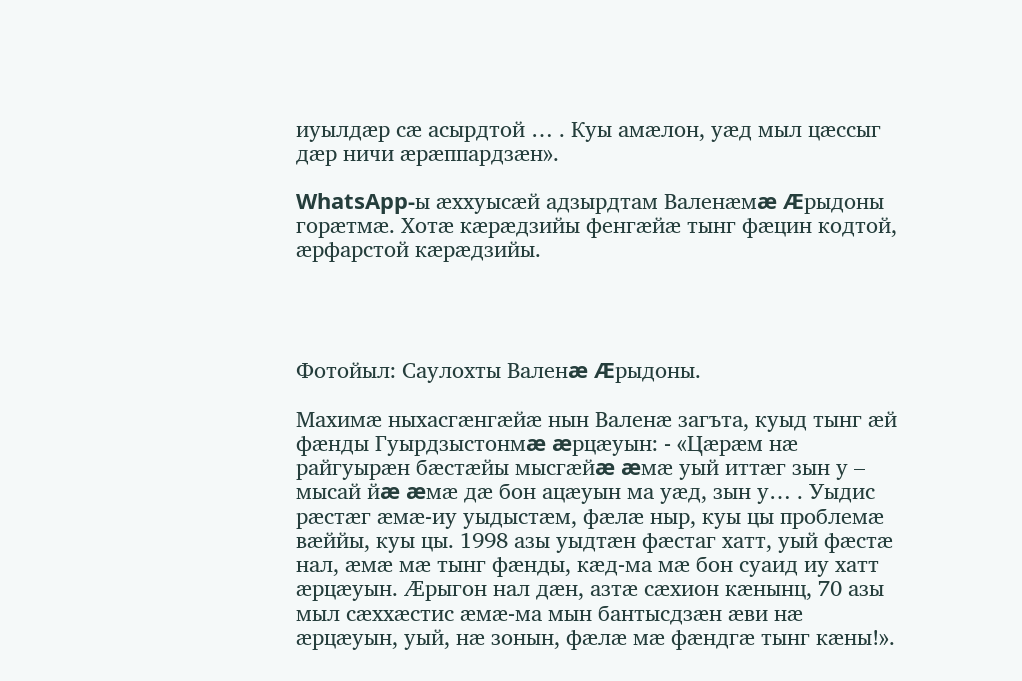иуылдæр сæ асырдтой … . Куы амæлон, уæд мыл цæссыг дæр ничи æрæппардзæн».

WhatsApp-ы æххуысæй адзырдтам Валенæмæ Æрыдоны горæтмæ. Хотæ кæрæдзийы фенгæйæ тынг фæцин кодтой, æрфарстой кæрæдзийы.




Фотойыл: Саулохты Валенæ Æрыдоны.

Махимæ ныхасгæнгæйæ нын Валенæ загъта, куыд тынг æй фæнды Гуырдзыстонмæ æрцæуын: - «Цæрæм нæ райгуырæн бæстæйы мысгæйæ æмæ уый иттæг зын у – мысай йæ æмæ дæ бон ацæуын ма уæд, зын у… . Уыдис рæстæг æмæ-иу уыдыстæм, фæлæ ныр, куы цы проблемæ вæййы, куы цы. 1998 азы уыдтæн фæстаг хатт, уый фæстæ нал, æмæ мæ тынг фæнды, кæд-ма мæ бон суаид иу хатт æрцæуын. Æрыгон нал дæн, азтæ сæхион кæнынц, 70 азы мыл сæххæстис æмæ-ма мын бантысдзæн æви нæ æрцæуын, уый, нæ зонын, фæлæ мæ фæндгæ тынг кæны!».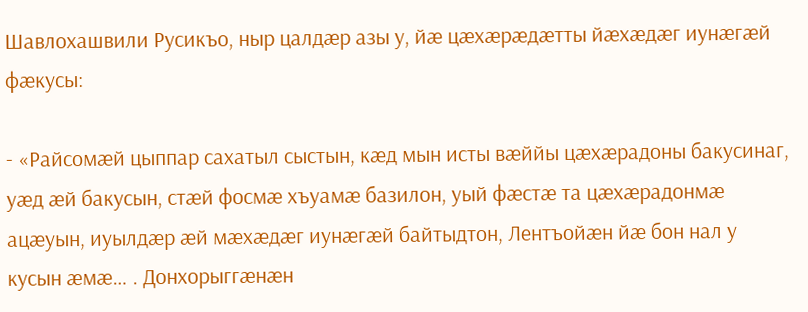Шавлохашвили Русикъо, ныр цалдæр азы у, йæ цæхæрæдæтты йæхæдæг иунæгæй фæкусы:

- «Райсомæй цыппар сахатыл сыстын, кæд мын исты вæййы цæхæрадоны бакусинаг, уæд æй бакусын, стæй фосмæ хъуамæ базилон, уый фæстæ та цæхæрадонмæ ацæуын, иуылдæр æй мæхæдæг иунæгæй байтыдтон, Лентъойæн йæ бон нал у кусын æмæ… . Донхорыггæнæн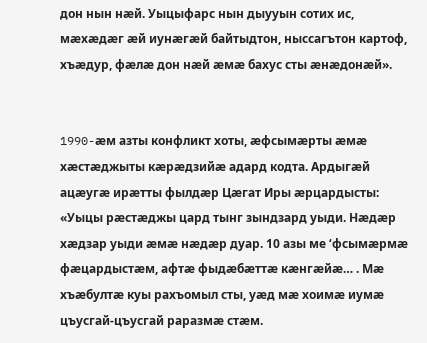дон нын нæй. Уыцыфарс нын дыууын сотих ис, мæхæдæг æй иунæгæй байтыдтон, ныссагътон картоф, хъæдур, фæлæ дон нæй æмæ бахус сты æнæдонæй».


1990-æм азты конфликт хоты, æфсымæрты æмæ хæстæджыты кæрæдзийæ адард кодта. Ардыгæй ацæугæ ирæтты фылдæр Цæгат Иры æрцардысты: «Уыцы рæстæджы цард тынг зындзард уыди. Нæдæр хæдзар уыди æмæ нæдæр дуар. 10 азы ме ‘фсымæрмæ фæцардыстæм, афтæ фыдæбæттæ кæнгæйæ… . Мæ хъæбултæ куы рахъомыл сты, уæд мæ хоимæ иумæ цъусгай-цъусгай раразмæ стæм.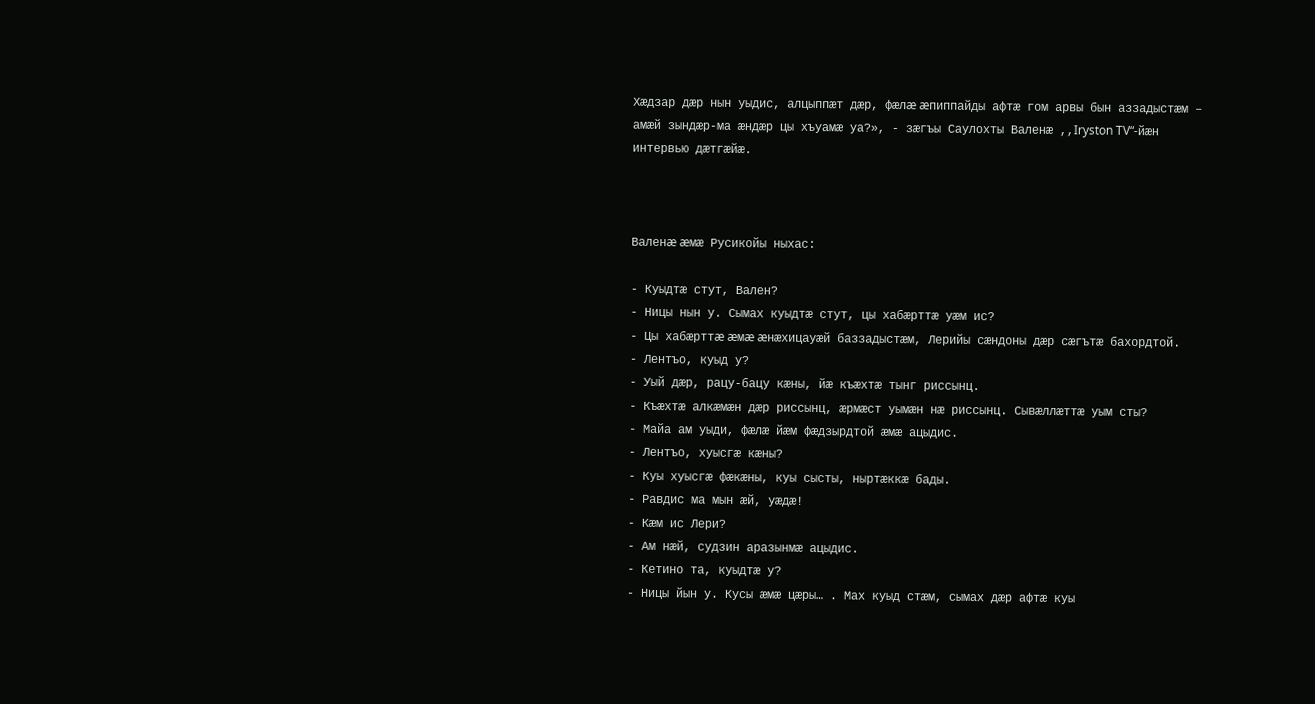Хæдзар дæр нын уыдис, алцыппæт дæр, фæлæ æпиппайды афтæ гом арвы бын аззадыстæм – амæй зындæр-ма æндæр цы хъуамæ уа?», - зæгъы Саулохты Валенæ ,,Iryston TV“-йæн интервью дæтгæйæ.



Валенæ æмæ Русикойы ныхас:

- Куыдтæ стут, Вален?
- Ницы нын у. Сымах куыдтæ стут, цы хабæрттæ уæм ис?
- Цы хабæрттæ æмæ æнæхицауæй баззадыстæм, Лерийы сæндоны дæр сæгътæ бахордтой.
- Лентъо, куыд у?
- Уый дæр, рацу-бацу кæны, йæ къæхтæ тынг риссынц.
- Къæхтæ алкæмæн дæр риссынц, æрмæст уымæн нæ риссынц. Сывæллæттæ уым сты?
- Майа ам уыди, фæлæ йæм фæдзырдтой æмæ ацыдис.
- Лентъо, хуысгæ кæны?
- Куы хуысгæ фæкæны, куы сысты, ныртæккæ бады.
- Равдис ма мын æй, уæдæ!
- Кæм ис Лери?
- Ам нæй, судзин аразынмæ ацыдис.
- Кетино та, куыдтæ у?
- Ницы йын у. Кусы æмæ цæры… . Мах куыд стæм, сымах дæр афтæ куы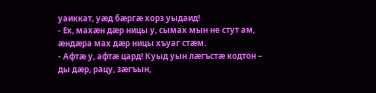уаиккат, уæд бæргæ хорз уыдаид!
- Ех, махæн дæр ницы у, сымах мын не стут ам, æндæра мах дæр ницы хъуаг стæм.
- Афтæ у, афтæ цард! Куыд уын лæгъстæ кодтон – ды дæр, рацу, зæгъын,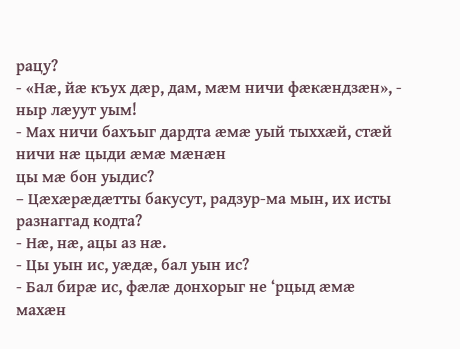рацу?
- «Нæ, йæ къух дæр, дам, мæм ничи фæкæндзæн», - ныр лæуут уым!
- Мах ничи бахъыг дардта æмæ уый тыххæй, стæй ничи нæ цыди æмæ мæнæн
цы мæ бон уыдис?
– Цæхæрæдæтты бакусут, радзур-ма мын, их исты разнаггад кодта?
- Нæ, нæ, ацы аз нæ.
- Цы уын ис, уæдæ, бал уын ис?
- Бал бирæ ис, фæлæ донхорыг не ‘рцыд æмæ махæн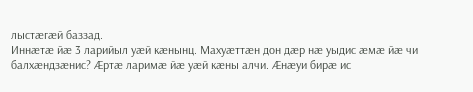лыстæгæй баззад.
Иннæтæ йæ 3 ларийыл уæй кæнынц. Махуæттæн дон дæр нæ уыдис æмæ йæ чи
балхæндзæнис? Æртæ ларимæ йæ уæй кæны алчи. Æнæуи бирæ ис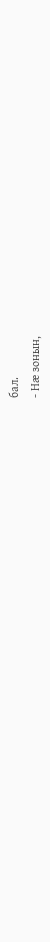бал.
- Нæ зонын,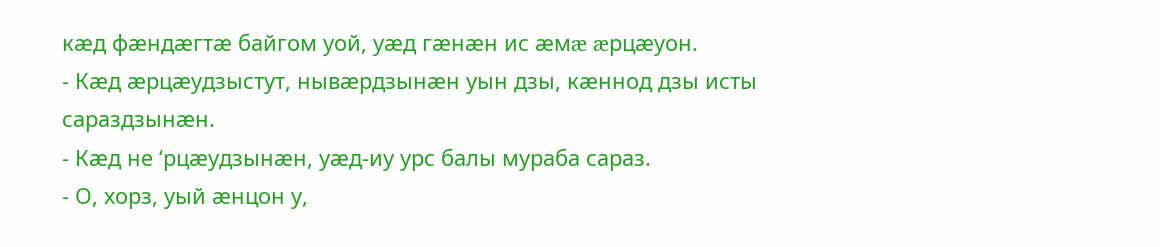кæд фæндæгтæ байгом уой, уæд гæнæн ис æмæ æрцæуон.
- Кæд æрцæудзыстут, нывæрдзынæн уын дзы, кæннод дзы исты сараздзынæн.
- Кæд не ‘рцæудзынæн, уæд-иу урс балы мураба сараз.
- О, хорз, уый æнцон у,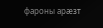фароны арæзт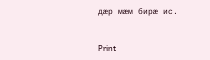дæр мæм бирæ ис.


Print